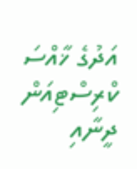އަދުގެ ޚާއްސަ
ކްރިސްޓިއަން ދީނާއި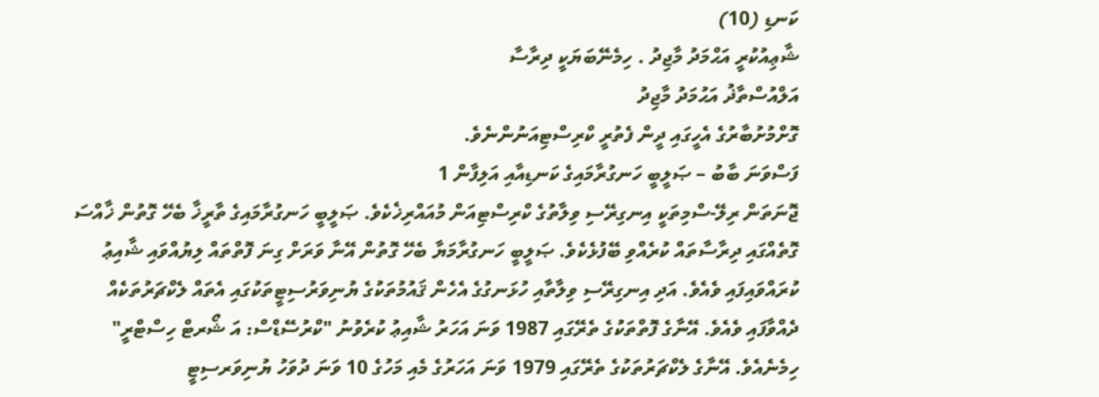ކަނޑި (10)
ޝާޢިއުކުރީ އަޙްމަދު މާޖިދު . ހިމެނޭބަޔަކީ ދިރާސާ
އަލްއުސްތާޛު އަޙުމަދު މާޖިދު
ގޮށްމުށުބާރުގެ އެހީގައި ދީން ފެތުރީ ކްރިސްޓިއަނުންނެވެ.
ފަސްވަނަ ބާބު – ޞަލީބީ ހަނގުރާމައިގެ ކަނޑިއާއި އަލިފާން 1
ޖޮނަތަން ރިލޭ-ސްމިތަކީ އިނގިރޭސި ވިލާތުގެ ކްރިސްޓިއަން މުއައްރިޚެކެވެ. ޞަލީބީ ހަނގުރާމައިގެ ތާރީޚާ ބެހޭ ގޮތުން ޚާއްސަ ގޮތެއްގައި ދިރާސާތައް ކުރެއްވި ބޭފުޅެކެވެ. ޞަލީބީ ހަނގުރާމަޔާ ބެހޭ ގޮތުން އޭނާ ވަރަށް ގިނަ ފޮތްތައް ލިޔުއްވައި ޝާއިޢު ކުރައްވައިފައި ވެއެވެ. އަދި އިނގިރޭސި ވިލާތާއި ހުޅަނގުގެ އެހެން ޤައުމުތަކުގެ ޔުނިވަރުސިޓީތަކުގައި އެތައް ލެކްޗަރުތަކެއް ދެއްވާފައި ވެއެވެ. އޭނާގެ ފޮތްތަކުގެ ތެރޭގައި 1987 ވަނަ އަހަރު ޝާއިޢު ކުރެވުނު "ކްރުސޭޑްސް: އަ ޝޯރޓް ހިސްޓްރީ" ހިމެނެއެވެ. އޭނާގެ ލެކްޗަރުތަކުގެ ތެރޭގައި 1979 ވަނަ އަހަރުގެ މެއި މަހުގެ 10 ވަނަ ދުވަހު ޔުނިވަރސިޓީ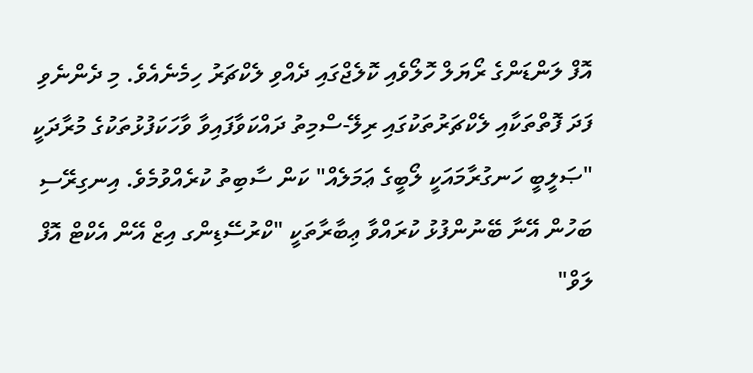އޮފް ލަންޑަންގެ ރޯޔަލް ހޮލޯވެއި ކޮލެޖްގައި ދެއްވި ލެކްޗަރު ހިމެނެއެވެ. މި ދެންނެވި ފަދަ ފޮތްތަކާއި ލެކްޗަރުތަކުގައި ރިލޭ-ސްމިތު ދައްކަވާފައިވާ ވާހަކަފުޅުތަކުގެ މުރާދަކީ "ޞަލީބީ ހަނގުރާމައަކީ ލޯބީގެ ޢަމަލެއް" ކަން ސާބިތު ކުރެއްވުމެވެ. އިނގިރޭސި ބަހުން އޭނާ ބޭނުންފުޅު ކުރައްވާ ޢިބާރާތަކީ "ކްރުސޭޑިންގ އިޒް އޭން އެކްޓް އޮފް ލަވް"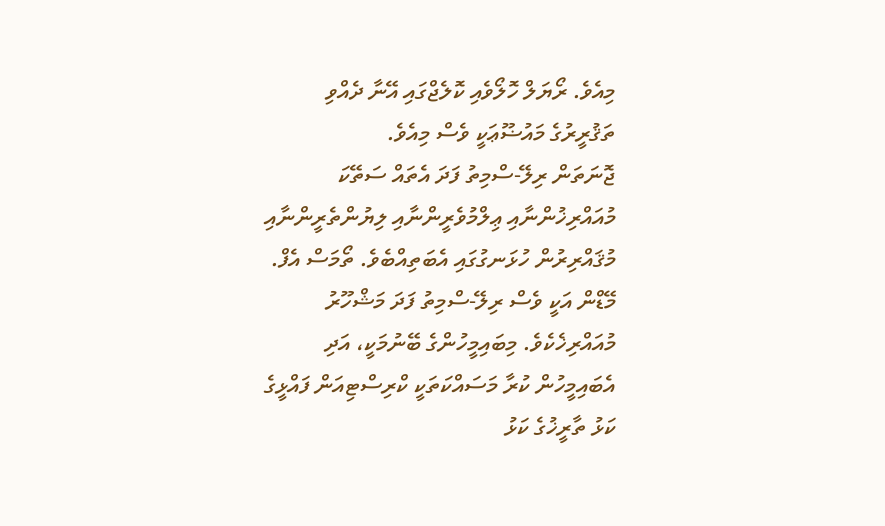މިއެވެ. ރޯޔަލް ހޮލޯވެއި ކޮލެޖްގައި އޭނާ ދެއްވި ތަޤުރީރުގެ މައުޟޫޢަކީ ވެސް މިއެވެ.
ޖޮނަތަން ރިލޭ-ސްމިތު ފަދަ އެތައް ސަތޭކަ މުއައްރިޚުންނާއި ޢިލްމުވެރީންނާއި ލިޔުންތެރީންނާއި މުޤައްރިރުން ހުޅަނގުގައި އެބަތިއްބެވެ. ތޯމަސް އެފް. މޭޑްން އަކީ ވެސް ރިލޭ-ސްމިތު ފަދަ މަޝްހޫރު މުއައްރިޚެކެވެ. މިބައިމީހުންގެ ބޭނުމަކީ، އަދި އެބައިމީހުން ކުރާ މަސައްކަތަކީ ކްރިސްޓިއަން ފައްޅީގެ ކަޅު ތާރީޚުގެ ކަޅު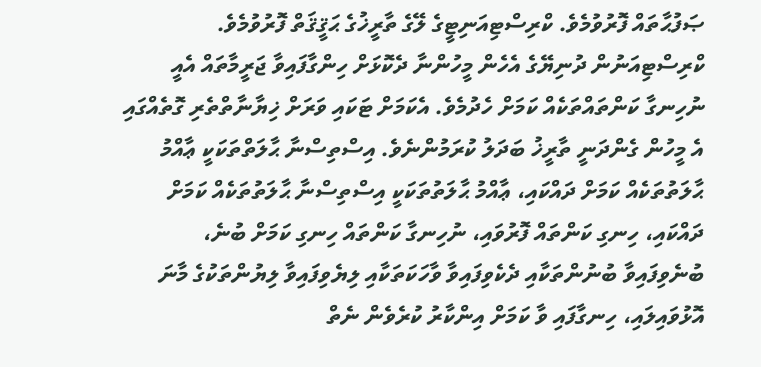ޞަފުޙާތައް ފޮރުވުމެވެ. ކްރިސްޓިއަނިޓީގެ ލޭގެ ތާރީޚުގެ ޙަޤީޤަތް ފޮރުވުމެވެ. ކްރިސްޓިއަނުން ދުނިޔޭގެ އެހެން މީހުންނާ ދެކޮޅަށް ހިންގާފައިވާ ޖަރީމާތައް އެއީ ނުހިނގާ ކަންތައްތަކެއް ކަމަށް ހެދުމެވެ. އެކަމަށް ޓަކައި ވަރަށް ޚިޔާނާތްތެރި ގޮތެއްގައި އެ މީހުން ގެންދަނީ ތާރީޚު ބަދަލު ކުރަމުންނެވެ. އިސްތިސްނާ ޙާލަތްތަކަކީ ޢާއްމު ޙާލަތުތަކެއް ކަމަށް ދައްކައި، ޢާއްމު ޙާލަތުތަކަކީ އިސްތިސްނާ ޙާލަތުތަކެއް ކަމަށް ދައްކައި، ހިނގި ކަންތައް ފޮރުވައި، ނުހިނގާ ކަންތައް ހިނގި ކަމަށް ބުނެ، ބުނެވިފައިވާ ބުނުންތަކާއި ދެކެވިފައިވާ ވާހަކަތަކާއި ލިޔެވިފައިވާ ލިޔުންތަކުގެ މާނަ އޮޅުވައިލައި، ހިނގާފައި ވާ ކަމަށް އިންކާރު ކުރެވެން ނެތް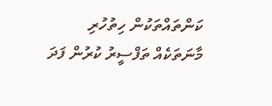ކަންތައްތަކުން ހިތުހުރި މާނަތަކެއް ތަފްސީރު ކުރުން ފަދަ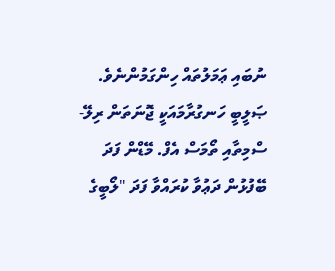ނުބައި ޢަމަލުތައް ހިންގަމުންނެވެ.
ޞަލީބީ ހަނގުރާމައަކީ ޖޮނަތަން ރިލޭ-ސްމިތާއި ތޯމަސް އެފް. މޭޑްން ފަދަ ބޭފުޅުން ދަޢުވާ ކުރައްވާ ފަދަ "ލޯބީގެ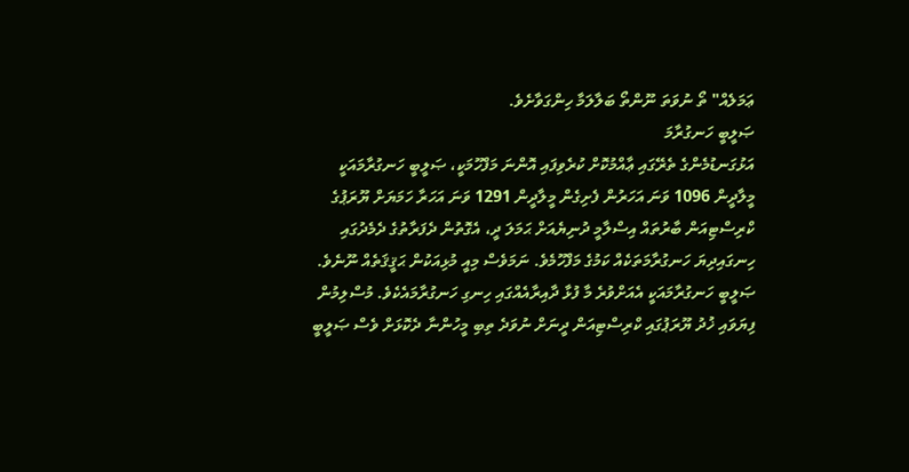ޢަމަލެއް" ތޯ ނުވަތަ ނޫންތޯ ބަލާލަމާ ހިންގަވާށެވެ.
ޞަލީބީ ހަނގުރާމަ
އަޅުގަނޑުމެންގެ ތެރޭގައި ޢާއްމުކޮށް ކުރެވިފައި އޮންނަ މަފްހޫމަކީ، ޞަލީބީ ހަނގުރާމައަކީ މީލާދީން 1096 ވަނަ އަހަރުން ފެށިގެން މީލާދީން 1291 ވަނަ އަހަރާ ހަމަޔަށް ޔޫރަޕުގެ ކްރިސްޓިއަން ބާރުތައް އިސްލާމީ ދުނިޔެއަށް ޙަމަލަ ދީ، އެގޮތުން ދެފަރާތުގެ ދެމެދުގައި ހިނގައިދިޔަ ހަނގުރާމަތަކެއް ކަމުގެ މަފްހޫމެވެ. ނަމަވެސް މިއީ މުޅިއަކުން ޙަޤީޤަތެއް ނޫނެވެ. ޞަލީބީ ހަނގުރާމައަކީ އެއަށްވުރެ މާ ފުޅާ ދާއިރާއެއްގައި ހިނގި ހަނގުރާމައެކެވެ. މުސްލިމުން ފިޔަވައި ޚުދު ޔޫރަޕުގައި ކްރިސްޓިއަން ދީނަށް ނުވަދެ ތިބި މީހުންނާ ދެކޮޅަށް ވެސް ޞަލީބީ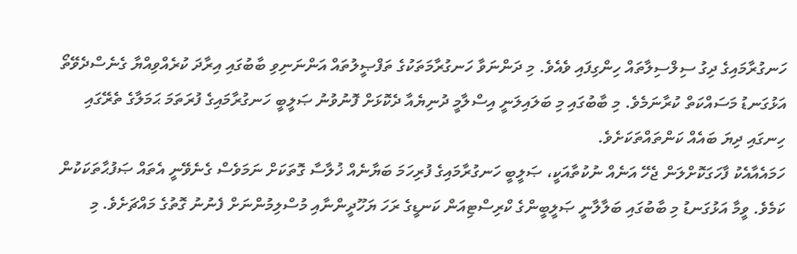ހަނގުރާމައިގެ ދިގު ސިލްސިލާތައް ހިންގިފައި ވެއެވެ. މި ދަންނަވާ ހަނގުރާމަތަކުގެ ތަފްޞީލުތައް އަންނަނިވި ބާބުގައި އިރާދަ ކުރެއްވިއްޔާ ގެނެސްދެވޭތޯ އަޅުގަނޑު މަސައްކަތް ކުރާނަމެވެ. މި ބާބުގައި މި ބަލައިލަނީ އިސްލާމީ ދުނިޔެއާ ދެކޮޅަށް ފޮނުވުނު ޞަލީބީ ހަނގުރާމައިގެ ފުރަތަމަ ޙަމަލާގެ ތެރޭގައި ހިނގައި ދިޔަ ބައެއް ކަންތައްތަކަށެވެ.
ހަމައެއާއެކު ފާހަގަކޮށްލަން ޖެހޭ އަނެއް ނުކުތާއަކީ، ޞަލީބީ ހަނގުރާމައިގެ ފުރިހަމަ ބަޔާނެއް ޚުލާސާ ގޮތަކަށް ނަމަވެސް ގެނެވޭނީ އެތައް ޞަފުޙާތަކަކުން ކަމެވެ. ވީމާ އަޅުގަނޑު މި ބާބުގައި ބަލާލާނީ ޞަލީބީންގެ ކްރިސްޓިއަން ކަނޑީގެ ރަހަ ޔަހޫދީންނާއި މުސްލިމުންނަށް ފެނުނު ގޮތުގެ މައްޗަށެވެ. މި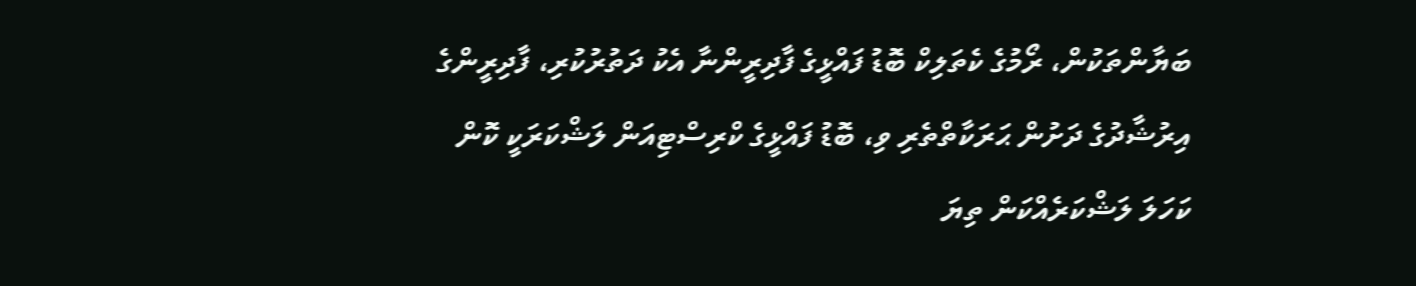ބަޔާންތަކުން، ރޯމުގެ ކެތަލިކް ބޮޑު ފައްޅީގެ ފާދިރީންނާ އެކު ދަތުރުކުރި، ފާދިރީންގެ އިރުޝާދުގެ ދަށުން ޙަރަކާތްތެރި ވި، ބޮޑު ފައްޅީގެ ކްރިސްޓިއަން ލަޝްކަރަކީ ކޮން ކަހަލަ ލަޝްކަރެއްކަން ތިޔަ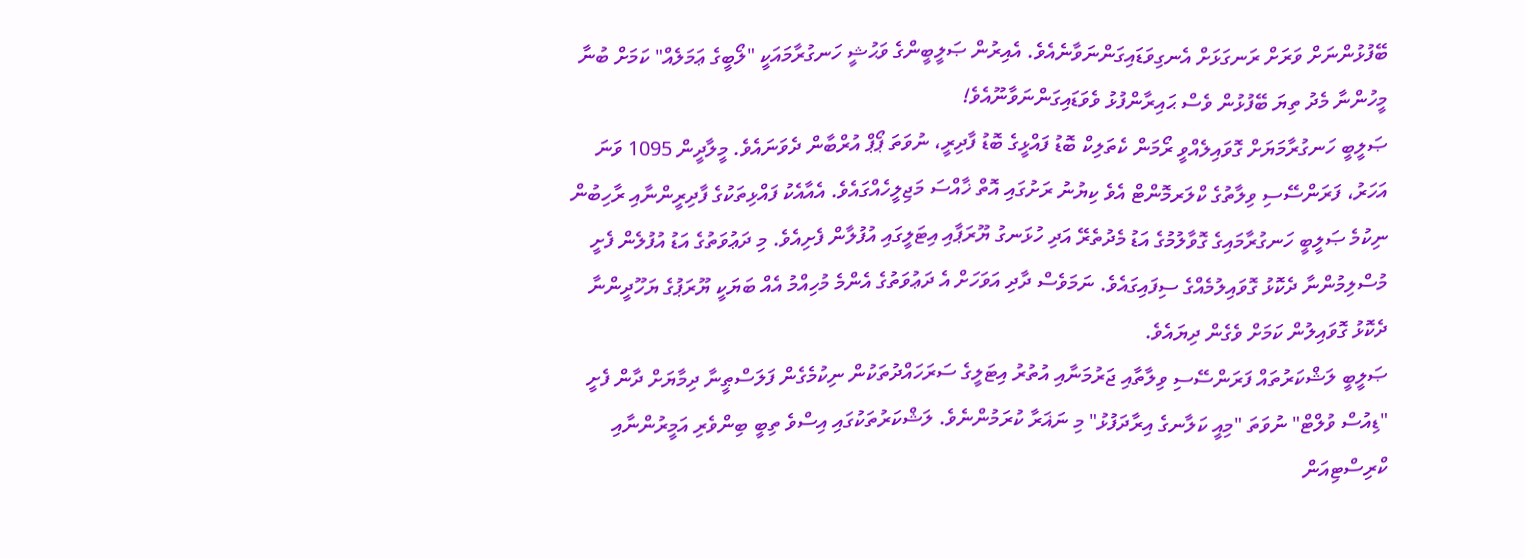ބޭފުޅުންނަށް ވަރަށް ރަނގަޅަށް އެނގިވަޑައިގަންނަވާނެއެވެ. އެއިރުން ޞަލީބީންގެ ވަޙުޝީ ހަނގުރާމައަކީ "ލޯބީގެ ޢަމަލެއް" ކަމަށް ބުނާ މީހުންނާ މެދު ތިޔަ ބޭފުޅުން ވެސް ޙައިރާންފުޅު ވެވަޑައިގަންނަވާނޫއެވެ!
ޞަލީބީ ހަނގުރާމަޔަށް ގޮވައިލެއްވީ ރޯމަން ކެތަލިކް ބޮޑު ފައްޅީގެ ބޮޑު ފާދިރީ، ނުވަތަ ޕޯޕް އުރްބާން ދެވަނައެވެ. މީލާދީން 1095 ވަނަ އަހަރު، ފަރަންސޭސި ވިލާތުގެ ކްލަރމޮންޓް އެވެ ކިޔުނު ރަށުގައި އޮތް ޚާއްސަ މަޖިލީހެއްގައެވެ. އެއާއެކު ފައްޅިތަކުގެ ފާދިރީންނާއި ރާހިބުން ނިކުމެ ޞަލީބީ ހަނގުރާމައިގެ ގޮވާލުމުގެ އަޑު މެދުތެރޭ އަދި ހުޅަނގު ޔޫރަޕާއި އިޓަލީގައި އުފުލާން ފެށިއެވެ. މި ދަޢުވަތުގެ އަޑު އުފުލެން ފެށީ މުސްލިމުންނާ ދެކޮޅު ގޮވައިލުމެއްގެ ސިފައިގައެވެ. ނަމަވެސް ދާދި އަވަހަށް އެ ދަޢުވަތުގެ އެންމެ މުހިއްމު އެއް ބަޔަކީ ޔޫރަޕުގެ ޔަހޫދީންނާ ދެކޮޅު ގޮވައިލުން ކަމަށް ވެގެން ދިޔައެވެ.
ޞަލީބީ ލަޝްކަރުތައް ފަރަންސޭސި ވިލާތާއި ޖަރުމަނާއި އުތުރު އިޓަލީގެ ސަރަހައްދުތަކުން ނިކުމެގެން ފަލަސްޠީނާ ދިމާޔަށް ދާން ފެށީ "ޑިއުސް ވުލްޓް" ނުވަތަ "މިއީ ކަލާނގެ އިރާދަފުޅު" މި ނަޣަރާ ކުރަމުންނެވެ. ލަޝްކަރުތަކުގައި އިސްވެ ތިބީ ބިންވެރި އަމީރުންނާއި ކްރިސްޓިއަން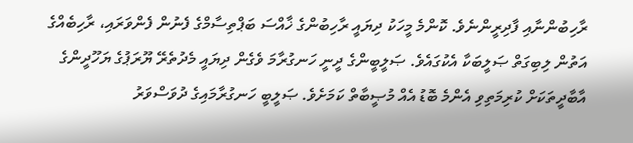ރާހިބުންނާއި ފާދިރީންނެވެ. ކޮންމެ މީހަކު ދިޔައީ ރާހިބުންގެ ޚާއްސަ ބަޕްތިސާމްގެ ފެނުން ފެންވަރައި، ރާހިބެއްގެ އަތުން ލިބިގަތް ޞަލީބަކާ އެކުގައެވެ. ޞަލީބީންގެ ދީނީ ހަނގުރާމަ ވެގެން ދިޔައީ މެދުތެރޭ ޔޫރަޕުގެ ޔަހޫދީންގެ އާބާދީތަކަށް ކުރިމަތިވި އެންމެ ބޮޑު އެއް މުޞީބާތް ކަމަށެވެ. ޞަލީބީ ހަނގުރާމައިގެ ދުވަސްވަރު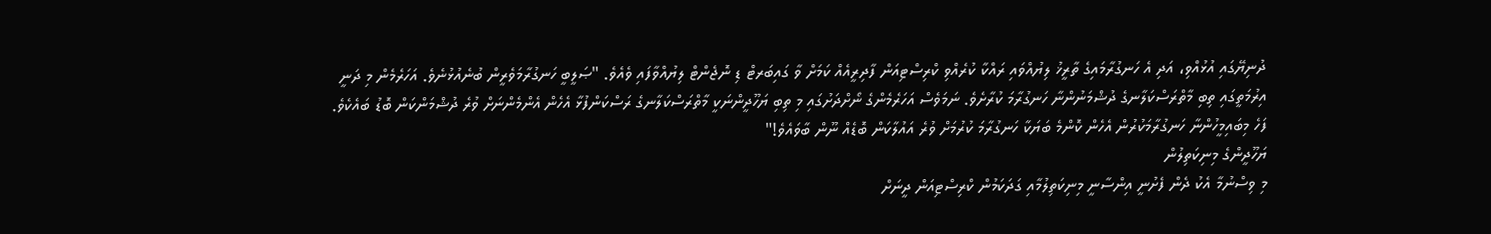ދުނިޔޭގައި އުޅުއްވި، އަދި އެ ހަނގުރާމައިގެ ތާރީޚު ލިޔުއްވައި ރައްކާ ކުރެއްވި ކްރިސްޓިއަން ފާދިރީއެއް ކަމަށް ވާ ގައިބަރޓް ޑި ނޮޖެންޓް ލިޔުއްވާފައި ވެއެވެ. "ޞަލީބީ ހަނގުރާމަވެރީން ބުނެއުޅުނެވެ. އަހަރެމެން މި ދަނީ އިރުމަތީގައި ތިބި މާތްރަސްކަލާނގެ ދުޝްމަނުންނާ ހަނގުރާމަ ކުރާށެވެ. ނަމަވެސް އަހަރެމެންގެ ނޯށްދަށުގައި މި ތިބި ޔަހޫދީންނަކީ މާތްރަސްކަލާނގެ ރަސްކަންފުޅާ އެހެން އެންމެންނަށް ވުރެ ދުޝްމަންކަން ބޮޑު ބައެކެވެ. ފަހެ މިބައިމީހުންނާ ހަނގުރާމަކުރުން އެހެން ކޮންމެ ބަޔަކާ ހަނގުރާމަ ކުރުމަށް ވުރެ އައުލާކަން ބޮޑެއް ނޫން ބާވައެވެ!"
ޔަހޫދީންގެ މިނިކަތިލުން
މި ވިސްނުމާ އެކު ދެން ފެށުނީ އިންސާނީ މިނިކަތިލުމާއި ގަދަކަމުން ކްރިސްޓިއަން ދީނަށް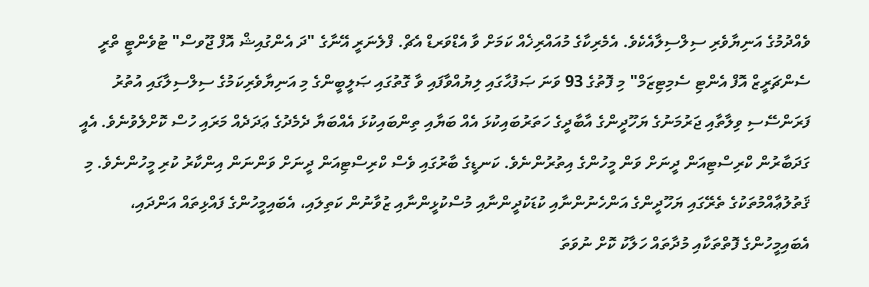ވެއްދުމުގެ އަނިޔާވެރި ސިލްސިލާއެކެވެ. އެމެރިކާގެ މުއައްރިޚެއް ކަމަށް ވާ އެޑްވަރޑް އެޗް. ފްލެނަރީ އޭނާގެ "ދަ އެންގުއިޝް އޮފް ޖޫވސް" ޓުވެންޓީ ތްރީ ސެންޗަރީޒް އޮފް އެންޓި ސެމިޓިޒަމް" މި ފޮތުގެ 93 ވަނަ ޞަފުޙާގައި ލިޔުއްވާފައި ވާ ގޮތުގައި ޞަލީބީންގެ މި އަނިޔާވެރިކަމުގެ ސިލްސިލާގައި އުތުރު ފަރަންސޭސި ވިލާތާއި ޖަރުމަނުގެ ޔަހޫދީންގެ އާބާދީގެ ހަތަރުބައިކުޅަ އެއް ބަޔާއި ތިންބައިކުޅަ އެއްބަޔާ ދެމެދުގެ ޢަދަދެއް މަރައި ހުސް ކޮށްލެވުނެވެ. އެއީ ގަދަބާރުން ކްރިސްޓިއަން ދީނަށް ވަން މީހުންގެ އިތުރުންނެވެ. ކަނޑީގެ ބާރުގައި ވެސް ކްރިސްޓިއަން ދީނަށް ވަންނަން އިންކާރު ކުރި މީހުންނެވެ. މި ޤަތުލުޢާއްމުތަކުގެ ތެރޭގައި ޔަހޫދީންގެ އަންހެނުންނާއި ކުޑަކުދީންނާއި މުސްކުޅީންނާއި ޒުވާނުން ކަތިލައި، އެބައިމީހުންގެ ފައްޅިތައް އަންދައި، އެބައިމީހުންގެ ފޮތްތަކާއި މުދާތައް ހަލާކު ކޮށް ނުވަތަ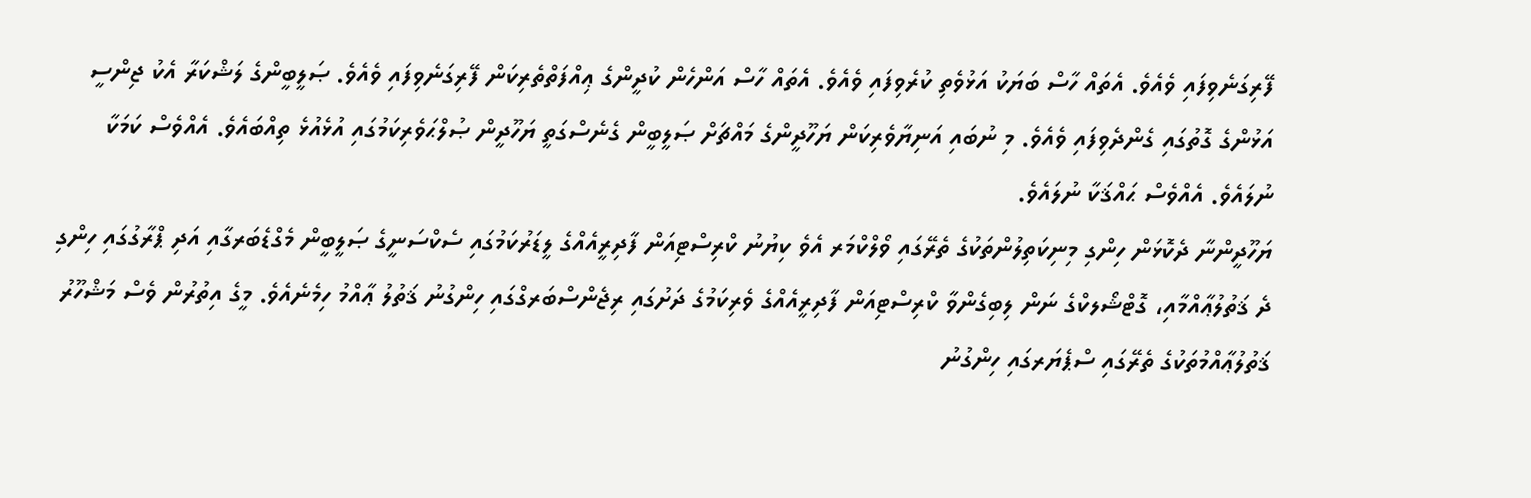ފޭރިގަނެވިފައި ވެއެވެ. އެތައް ހާސް ބަޔަކު އަޅުވެތި ކުރެވިފައި ވެއެވެ. އެތައް ހާސް އަންހެން ކުދީންގެ ޢިއްފަތްތެރިކަން ފޭރިގަނެވިފައި ވެއެވެ. ޞަލީބީންގެ ލަޝްކަރާ އެކު ޖިންސީ އަޅުންގެ ގޮތުގައި ގެންދެވިފައި ވެއެވެ. މި ނުބައި އަނިޔާވެރިކަން ޔަހޫދީންގެ މައްޗަށް ޞަލީބީން ގެނެސްގަތީ ޔަހޫދީން ޞުލްޙަވެރިކަމުގައި އުޅެއުޅެ ތިއްބައެވެ. އެއްވެސް ކަމަކާ ނުލައެވެ. އެއްވެސް ޙައްޤަކާ ނުލައެވެ.
ޔަހޫދީންނާ ދެކޮޅަން ހިންގި މިނިކަތިލުންތަކުގެ ތެރޭގައި ވޯލްކްމަރ އެވެ ކިޔުނު ކްރިސްޓިއަން ފާދިރީއެއްގެ ލީޑަރުކަމުގައި ސެކްސަނީގެ ޞަލީބީން މެގްޑެބަރގާއި އަދި ޕްރާގުގައި ހިންގި ދެ ޤަތުލުޢާއްމާއި، ގޮޓްޝޯލކްގެ ނަން ލިބިގެންވާ ކްރިސްޓިއަން ފާދިރީއެއްގެ ވެރިކަމުގެ ދަށުގައި ރިޖެންސްބަރގްގައި ހިންގުނު ޤަތުލު ޢާއްމު ހިމެނެއެވެ. މީގެ އިތުރުން ވެސް މަޝްހޫރު ޤަތުލުޢާއްމުތަކުގެ ތެރޭގައި ސްޕެޔަރގައި ހިންގުނު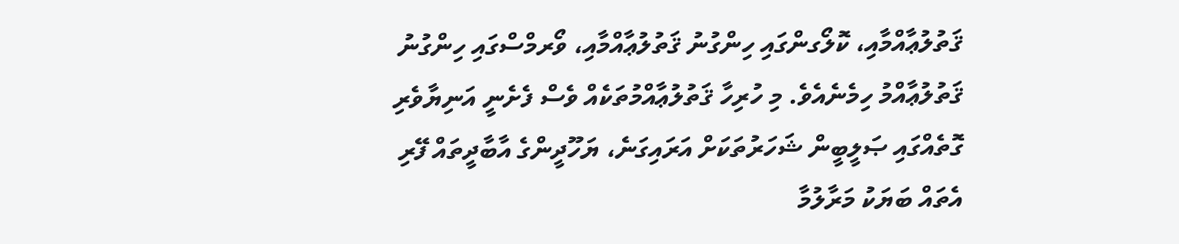ޤަތުލުޢާއްމާއި، ކޮލޯގންގައި ހިންގުނު ޤަތުލުޢާއްމާއި، ވޯރމްސްގައި ހިންގުނު ޤަތުލުޢާއްމު ހިމެނެއެވެ. މި ހުރިހާ ޤަތުލުޢާއްމުތަކެއް ވެސް ފެށެނީ އަނިޔާވެރި ގޮތެއްގައި ޞަލީބީން ޝަހަރުތަކަށް އަރައިގަނެ، ޔަހޫދީންގެ އާބާދީތައް ފޭރި އެތައް ބަޔަކު މަރާލުމާ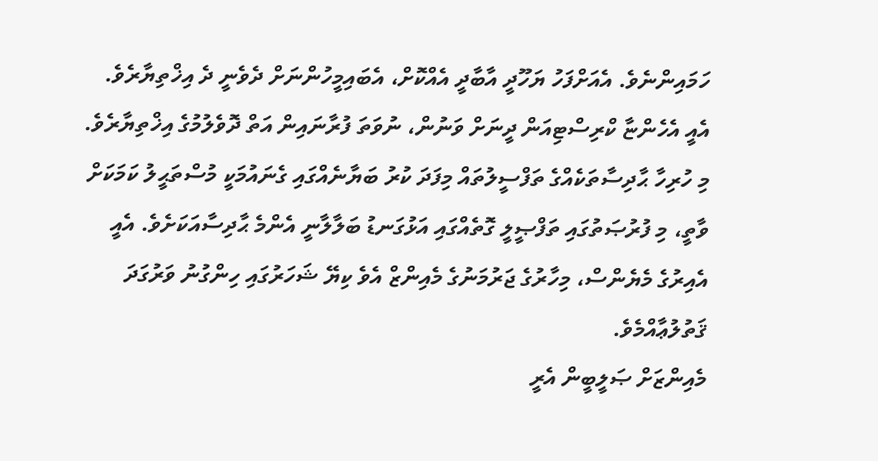ހަމައިންނެވެ. އެއަށްފަހު ޔަހޫދީ އާބާދީ އެއްކޮށް، އެބައިމީހުންނަށް ދެވެނީ ދެ އިޚްތިޔާރެވެ. އެއީ އެހެންޏާ ކްރިސްޓިއަން ދީނަށް ވަނުން، ނުވަތަ ފުރާނައިން އަތް ދޮވެލުމުގެ އިޚްތިޔާރެވެ. މި ހުރިހާ ޙާދިސާތަކެއްގެ ތަފްސީލުތައް މިފަދަ ކުރު ބަޔާނެއްގައި ގެނައުމަކީ މުސްތަޙީލު ކަމަކަށް ވާތީ، މި ފުރުޞަތުގައި ތަފްޞީލީ ގޮތެއްގައި އަޅުގަނޑު ބަލާލާނީ އެންމެ ޙާދިސާއަކަށެވެ. އެއީ އެއިރުގެ މެޔެންސް، މިހާރުގެ ޖަރުމަނުގެ މެއިންޒް އެވެ ކިޔޭ ޝަހަރުގައި ހިންގުނު ވަރުގަދަ ޤަތުލުޢާއްމެވެ.
މެއިންޒަށް ޞަލީބީން އެރީ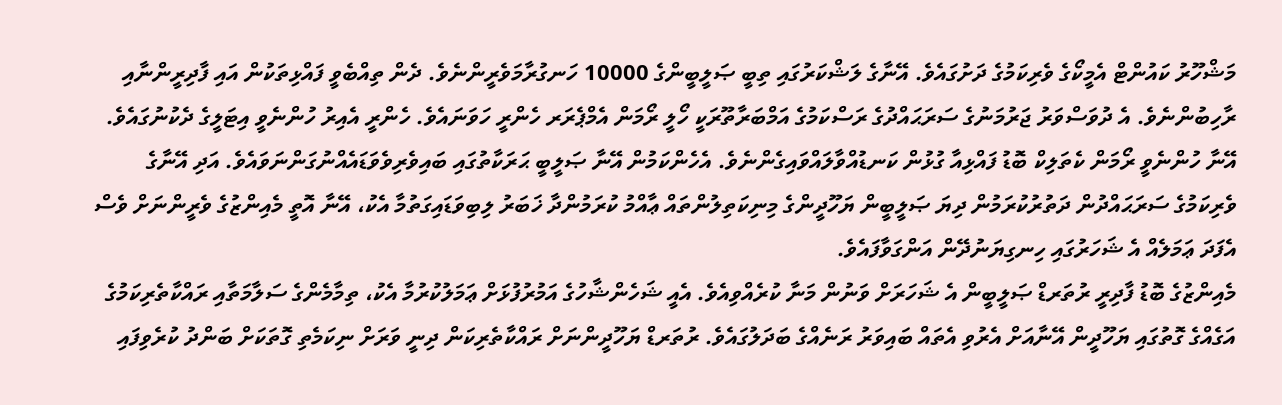މަޝްހޫރު ކައުންޓް އެމީކޯގެ ވެރިކަމުގެ ދަށުގައެވެ. އޭނާގެ ލަޝްކަރުގައި ތިބީ ޞަލީބީންގެ 10000 ހަނގުރާމަވެރީންނެވެ. ދެން ތިއްބެވީ ފައްޅިތަކުން އައި ފާދިރީންނާއި ރާހިބުންނެވެ. އެ ދުވަސްވަރު ޖަރުމަނުގެ ސަރަޙައްދުގެ ރަސްކަމުގެ އަމްބަރާތޫރަކީ ހޯލީ ރޯމަން އެމްޕެރަރ ހެންރީ ހަވަނައެވެ. ހެންރީ އެއިރު ހުންނެވީ އިޓަލީގެ ދެކުނުގައެވެ. އޭނާ ހުންނެވީ ރޯމަން ކެތަލިކް ބޮޑު ފައްޅިއާ ގުޅުން ކަނޑުއްވާލައްވައިގެންނެވެ. އެހެންކަމުން އޭނާ ޞަލީބީ ޙަރަކާތުގައި ބައިވެރިވެވަޑައެއްނުގަންނަވައެވެ. އަދި އޭނާގެ ވެރިކަމުގެ ސަރަޙައްދުން ދަތުރުކުރަމުން ދިޔަ ޞަލީބީން ޔަހޫދީންގެ މިނިކަތިލުންތައް ޢާއްމު ކުރަމުންދާ ޚަބަރު ލިބިވަޑައިގަތުމާ އެކު، އޭނާ އޮތީ މެއިންޒުގެ ވެރީންނަށް ވެސް އެފަދަ ޢަމަލެއް އެ ޝަހަރުގައި ހިނގިޔަނުދޭން އަންގަވާފައެވެ.
މެއިންޒުގެ ބޮޑު ފާދިރީ ރުތަރޑް ޞަލީބީން އެ ޝަހަރަށް ވަނުން މަނާ ކުރެއްވިއެވެ. އެއީ ޝަހެންޝާހުގެ އަމުރުފުޅަށް ޢަމަލުކުރުމާ އެކު، ތިމާމެންގެ ސަލާމަތާއި ރައްކާތެރިކަމުގެ އަގެއްގެ ގޮތުގައި ޔަހޫދީން އޭނާއަށް އެރުވި އެތައް ބައިވަރު ރަނެއްގެ ބަދަލުގައެވެ. ރުތަރޑް ޔަހޫދީންނަށް ރައްކާތެރިކަން ދިނީ ވަރަށް ނިކަމެތި ގޮތަކަށް ބަންދު ކުރެވިފައި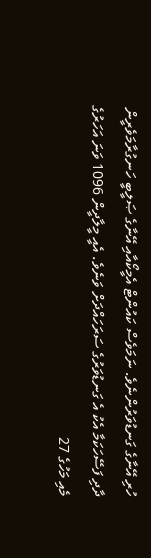ހުރި އޭނާގެ ގަނޑުވަރުންނެވެ. ނަމަވެސް ކައުންޓް އެމީކޯއާއި އޭނާގެ ޞަލީބީ ހަނގުރާމަވެރީން ދާދި ފަސޭހަކަމާ އެކު އެ ގަނޑުވަރުގެ ސަރަހައްދަށް ވަނެވެ. އެއީ މީލާދީން 1096 ވަނަ އަހަރުގެ މެއި މަހުގެ 27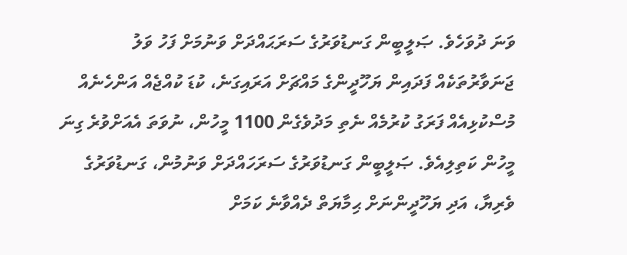ވަނަ ދުވަހެވެ. ޞަލީބީން ގަނޑުވަރުގެ ސަރަޙައްދަށް ވަނުމަށް ފަހު ވަލު ޖަނަވާރުތަކެއް ފަދައިން ޔަހޫދީންގެ މައްޗަށް އަރައިގަނެ، ކުޑަ ކުއްޖެއް އަންހެނެއް މުސްކުޅިއެއް ފަރަގު ކުރުމެއް ނެތި މަދުވެގެން 1100 މީހުން، ނުވަތަ އެއަށްވުރެ ގިނަ މީހުން ކަތިލިއެވެ. ޞަލީބީން ގަނޑުވަރުގެ ސަރަހައްދަށް ވަނުމުން، ގަނޑުވަރުގެ ވެރިޔާ، އަދި ޔަހޫދީންނަށް ޙިމާޔަތް ދެއްވާނެ ކަމަށް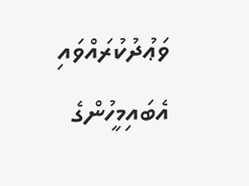ވަޢުދުކުރައްވައި އެބައިމީހުންގެ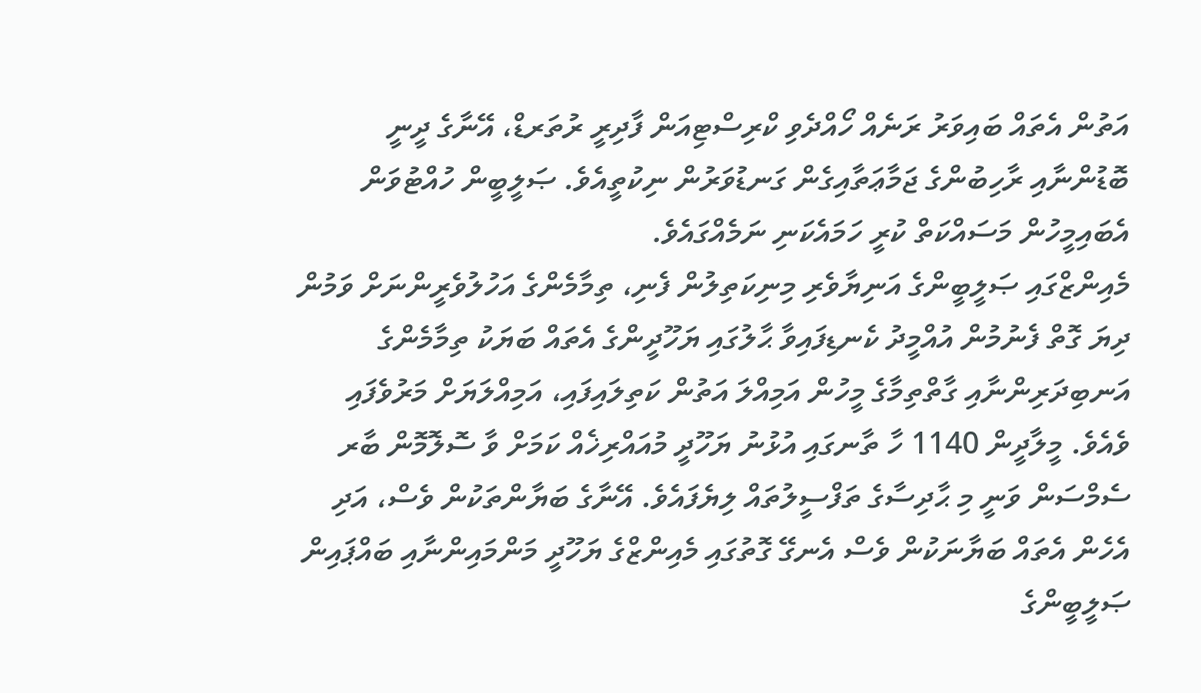އަތުން އެތައް ބައިވަރު ރަނެއް ހޯއްދެވި ކްރިސްޓިއަން ފާދިރީ ރުތަރޑް، އޭނާގެ ދީނީ ބޮޑުންނާއި ރާހިބުންގެ ޖަމާޢަތާއިގެން ގަނޑުވަރުން ނިކުތީއެވެ. ޞަލީބީން ހުއްޓުވަން އެބައިމީހުން މަސައްކަތް ކުރީ ހަމައެކަނި ނަމެއްގައެވެ.
މެއިންޒްގައި ޞަލީބީންގެ އަނިޔާވެރި މިނިކަތިލުން ފެނި، ތިމާމެންގެ އަހުލުވެރީންނަށް ވަމުން ދިޔަ ގޮތް ފެނުމުން އުއްމީދު ކެނޑިފައިވާ ޙާލުގައި ޔަހޫދީންގެ އެތައް ބަޔަކު ތިމާމެންގެ އަނބިދަރިންނާއި ގާތްތިމާގެ މީހުން އަމިއްލަ އަތުން ކަތިލައިފައި، އަމިއްލަޔަށް މަރުވެފައި ވެއެވެ. މީލާދީން 1140 ހާ ތާނގައި އުޅުނު ޔަހޫދީ މުއައްރިޚެއް ކަމަށް ވާ ސޮލޮމޮން ބާރ ސެމްސަން ވަނީ މި ޙާދިސާގެ ތަފްސީލުތައް ލިޔެފައެވެ. އޭނާގެ ބަޔާންތަކުން ވެސް، އަދި އެހެން އެތައް ބަޔާނަކުން ވެސް އެނގޭ ގޮތުގައި މެއިންޒްގެ ޔަހޫދީ މަންމައިންނާއި ބައްޕައިން ޞަލީބީންގެ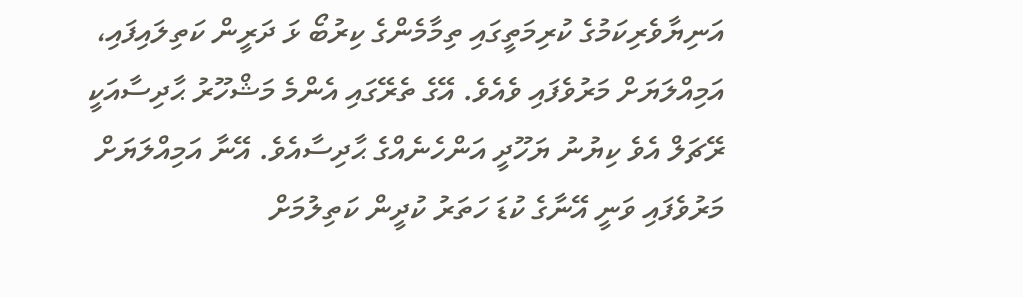އަނިޔާވެރިކަމުގެ ކުރިމަތީގައި ތިމާމެންގެ ކިރުބޯ ޅަ ދަރީން ކަތިލައިފައި، އަމިއްލަޔަށް މަރުވެފައި ވެއެވެ. އޭގެ ތެރޭގައި އެންމެ މަޝްހޫރު ޙާދިސާއަކީ ރޭޗަލް އެވެ ކިޔުނު ޔަހޫދީ އަންހެނެއްގެ ޙާދިސާއެވެ. އޭނާ އަމިއްލަޔަށް މަރުވެފައި ވަނީ އޭނާގެ ކުޑަ ހަތަރު ކުދީން ކަތިލުމަށް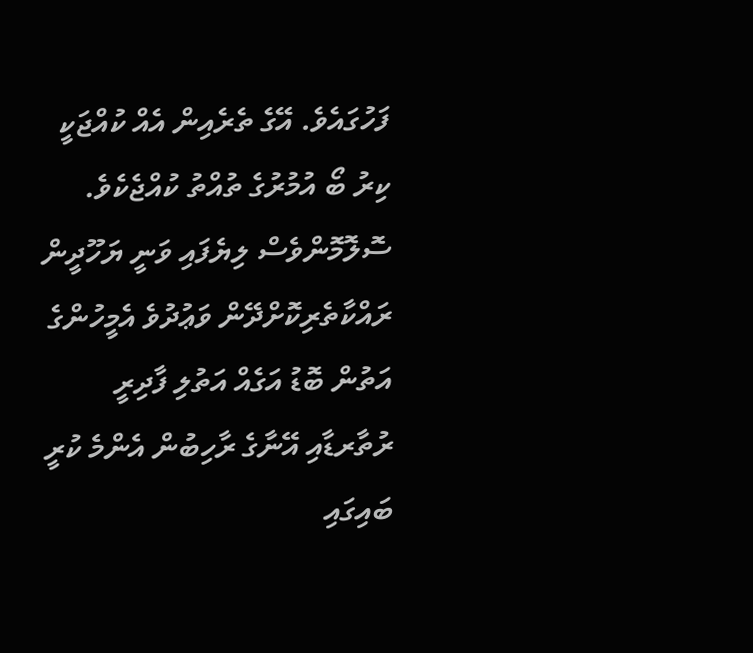ފަހުގައެވެ. އޭގެ ތެރެއިން އެއް ކުއްޖަކީ ކިރު ބޯ އުމުރުގެ ތުއްތު ކުއްޖެކެވެ.
ސޮލޮމޮންވެސް ލިޔެފައި ވަނީ ޔަހޫދީން ރައްކާތެރިކޮށްދޭން ވަޢުދުވެ އެމީހުންގެ އަތުން ބޮޑު އަގެއް އަތުލި ފާދިރީ ރުތާރޑާއި އޭނާގެ ރާހިބުން އެންމެ ކުރީ ބައިގައި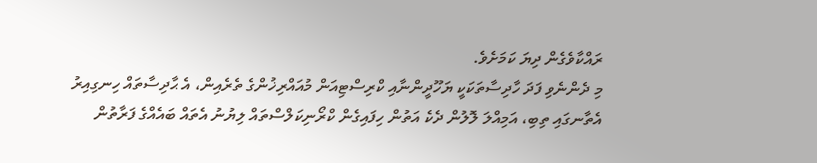ރައްކާވެގެން ދިޔަ ކަމަށެވެ.
މި ދެންނެވި ފަދަ ހާދިސާތަކަކީ ޔަހޫދީންނާއި ކްރިސްޓިއަން މުއައްރިޚުންގެ ތެރެއިން، އެ ޙާދިސާތައް ހިނގިއިރު އެތާނގައި ތިބި، އަމިއްލަ ލޮލުން ދެކެ އަތުން ހިފައިގެން ކްރޯނިކަލްސްތައް ލިޔުނު އެތައް ބައެއްގެ ފަރާތުން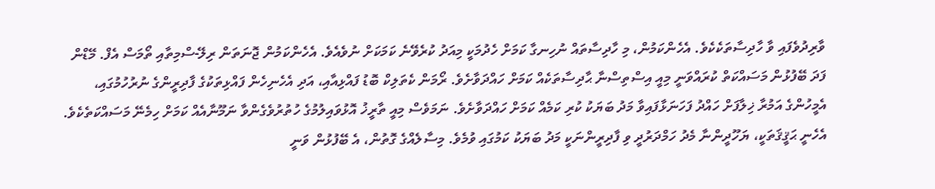ވާރިދުވެފައި ވާ ހާދިސާތަކެކެވެ. އެހެންކަމުން، މި ހާދިސާތައް ނުހިނގާ ކަމަށް ހެދުމަކީ މިއަދު ކުރެވޭނެ ކަމަކަށް ނުވެއެވެ. އެހެންކަމުން ޖޮނަތަން ރިލޭ-ސްމިތާއި ތޯމަސް އެފް. މޭޑްން ފަދަ ބޭފުޅުން މަސައްކަތް ކުރައްވަނީ މިއީ އިސްތިސްނާ ޙާދިސާތަކެއް ކަމަށް ހައްދަވާށެވެ. ރޯމަން ކެތަލިކް ބޮޑު ފައްޅިއާއި، އަދި އެހެނިހެން ފައްޅިތަކުގެ ފާދިރީންގެ ނުރުހުމުގައި، އެމީހުންގެ އަމުރާ ޚިލާފަށް ހައްދު ފަހަނަޅާފައިވާ މަދު ބަޔަކު ކުރި ކަމެއް ކަމަށް ހައްދަވާށެވެ. ނަމަވެސް މިއީ ތާރީޚު އޮޅުވައިލުމުގެ ހުތުރުވެގެންވާ ނަމޫނާއެއް ކަމަށް ހިމެނޭ މަސައްކަތެކެވެ. އެހެނީ ޙަޤީޤަތަކީ، ޔަހޫދީންނާ މެދު ހަމްދަރުދީ ވި ފާދިރީންނަކީ މަދު ބަޔަކު ކަމުގައި ވުމެވެ. މިސާލެއްގެ ގޮތުން، އެ ބޭފުޅުން ވަނީ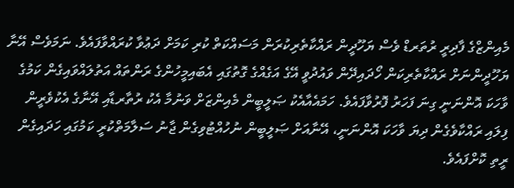މެއިންޒްގެ ފާދިރީ ރުތަރޑް ވެސް ޔަހޫދީން ރައްކާތެރިކުރަން މަސައްކަތް ކުރި ކަމަށް ދަޢުވާ ކުރައްވާފައެވެ. ނަމަވެސް އޭނާ ޔަހޫދީންނަށް ރައްކާތެރިކަން ހޯދައިދޭން ވައުދުވީ އޭގެ އަގެއްގެ ގޮތުގައި އެބައިމީހުންގެ ރަންތައް އަތުލައްވައިގެން ކަމުގެ ވާހަކަ އޮންނަނީ ގިނަ ފަހަރު ފޮރުވާފައެވެ. ހަމައެއާއެކު ޞަލީބީން މެއިންޒަށް ވަނުމާ އެކު ރުތާރޑާއި އޭނާގެ އެކުވެރީން ފިލައި ރައްކާވެގެން ދިޔަ ވާހަކަ އޮންނަނީ، އޭނާއަށް ޞަލީބީން ނުހުއްޓުވިގެން ޖާނު ސަލާމަތްކުރީ ކަމުގައި ހަދައިގެން ރީތި ކޮށްފައެވެ.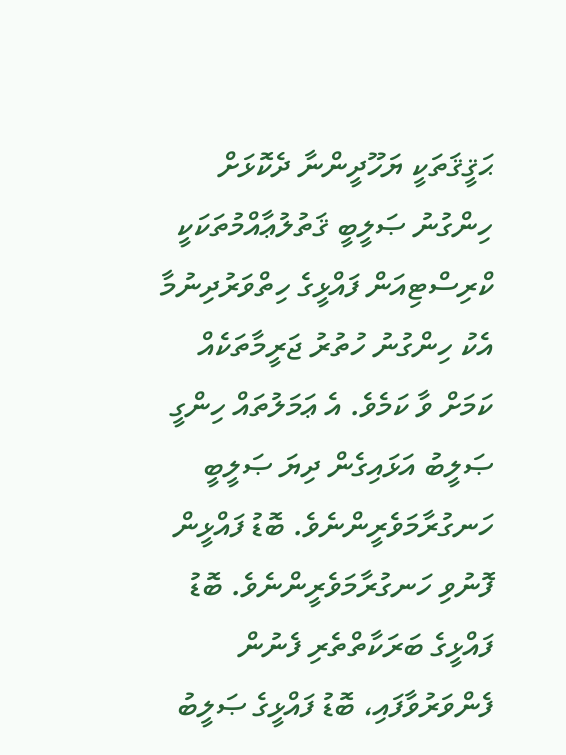ޙަޤީޤަތަކީ ޔަހޫދީންނާ ދެކޮޅަށް ހިންގުނު ޞަލީބީ ޤަތުލުޢާއްމުތަކަކީ ކްރިސްޓިއަން ފައްޅީގެ ހިތްވަރުދިނުމާ އެކު ހިންގުނު ހުތުރު ޖަރީމާތަކެއް ކަމަށް ވާ ކަމެވެ. އެ ޢަމަލުތައް ހިންގީ ޞަލީބު އަޅައިގެން ދިޔަ ޞަލީބީ ހަނގުރާމަވެރީންނެވެ. ބޮޑު ފައްޅީން ފޮނުވި ހަނގުރާމަވެރީންނެވެ. ބޮޑު ފައްޅީގެ ބަރަކާތްތެރި ފެނުން ފެންވަރުވާފައި، ބޮޑު ފައްޅީގެ ޞަލީބު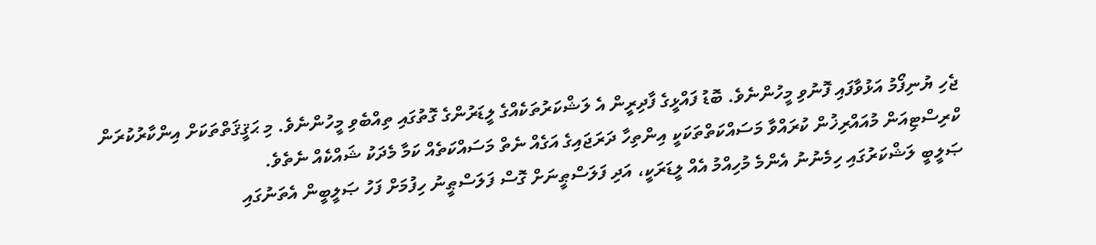ޖެހި ޔުނިފޯމު އަޅުވާފައި ފޮނުވި މީހުންނެވެ. ބޮޑު ފައްޅީގެ ފާދިރީން އެ ލަޝްކަރުތަކެއްގެ ލީޑަރުންގެ ގޮތުގައި ތިއްބެވި މީހުންނެވެ. މި ޙަޤީޤަތްތަކަށް އިންކާރުކުރަން ކްރިސްޓިއަން މުއައްރިޚުން ކުރައްވާ މަސައްކަތްތަކަކީ އިންތިހާ ދަރަޖައިގެ އަގެއް ނެތް މަސައްކަތެއް ކަމާ މެދަކު ޝައްކެއް ނެތެވެ.
ޞަލީބީ ލަޝްކަރުގައި ހިމެނުނު އެންމެ މުހިއްމު އެއް ލީޑަރަކީ، އަދި ފަލަސްޠީނަށް ގޮސް ފަލަސްޠީނު ހިފުމަށް ފަހު ޞަލީބީން އެތަނުގައި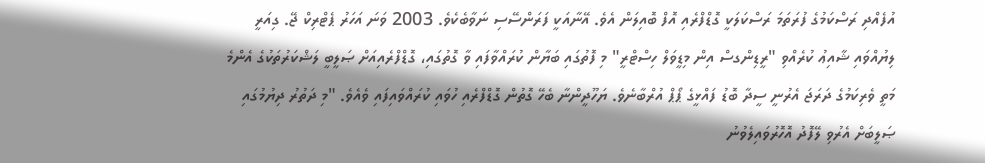އުފެއްދި ރަސްކަމުގެ ފުރަތަމަ ރަސްކަލަކީ ގޮޑްފްރެއި އޮފް ބޮއިލަން އެވެ. އޭނާއަކީ ފަރަންސޭސި ނަވާބެކެވެ. 2003 ވަނަ އަހަރު ޕެޓްރިކް ޖޭ. ގިއަރީ ލިޔުއްވައި ޝާއިޢު ކުރެއްވި "ރީޑިންގސް އިން މިޑީވަލް ހިސްޓްރީ" މި ފޮތުގައި ބަޔާން ކުރައްވާފައި ވާ ގޮތުގައި، ގޮޑްފްރެއިއަށް ޞަލީބީ ލަޝްކަރުތަކުގެ އެންމެ މަތީ ވެރިކަމުގެ ދަރަޖަ އެރުނީ ސީދާ ބޮޑު ފައްޅީގެ ޕޯޕް އުރްބާނެވެ. ޔަހޫދީންނާ ބެހޭ ގޮތުން ގޮޑްފްރެއި ހުވައި ކުރައްވައިފައި ވެއެވެ. "މި ދަތުރު ދިޔުމުގައި ޞަލީބަށް އެރުވި ލޭފޮދު އޮހޮރުވައިލެވުނު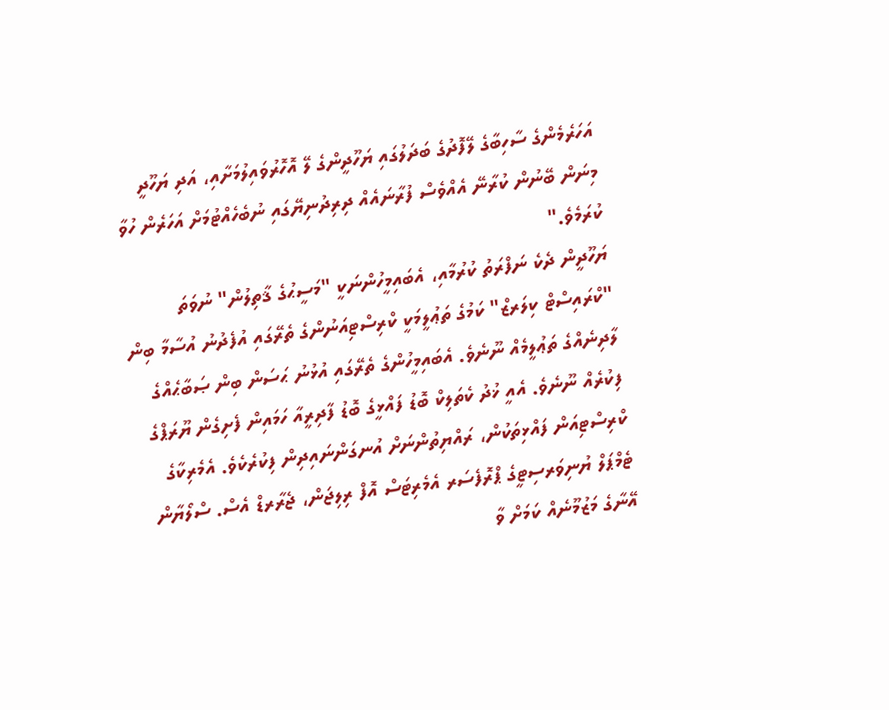އަހަރެމެންގެ ސާހިބާގެ ލޭފޮދުގެ ބަދަލުގައި ޔަހޫދީންގެ ލޭ އޮހޮރުވައިލުމަށާއި، އަދި ޔަހޫދީ މިނަން ބޭނުން ކުރާނޭ އެއްވެސް ފުރާނައެއް ދިރިދުނިޔޭގައި ނުބެހެއްޓުމަށް އަހަރެން ހުވާ ކުރަމެވެ."
ޔަހޫދީން ދެކެ ނަފްރަތު ކުރުމާއި، އެބައިމީހުންނަކީ "މަސީޙުގެ ޤާތިލުން" ނުވަތަ "ކްރައިސްޓް ކިލަރޒް" ކަމުގެ ތަޢުލީމަކީ ކްރިސްޓިއަނުންގެ ތެރޭގައި އުފެދުނު އުސާމާ ބިން ލާދިނެއްގެ ތަޢުލީމެއް ނޫނެވެ. އެބައިމީހުންގެ ތެރޭގައި އުޅުނު ޙަސަން ބިން ޞަބާޙެއްގެ ފިކުރެއް ނޫނެވެ. އެއީ ޚުދު ކެތަލިކް ބޮޑު ފައްޅީގެ ބޮޑު ފާދިރީއާ ހަމައިން ފެށިގެން ޔޫރަޕްގެ ކްރިސްޓިއަން ފައްޅިތަކުން، ރައްޔިތުންނަށް އުނގަންނައިދިން ފިކުރެކެވެ. އެމެރިކާގެ ޓެމްޕަލް ޔުނިވަރސިޓީގެ ޕްރޮފެސަރ އެމެރިޓަސް އޮފް ރިލިޖަން، ޖެރާރޑް އެސް. ސްލޯޔާން އޭނާގެ މަޒުމޫނެއް ކަމަށް ވާ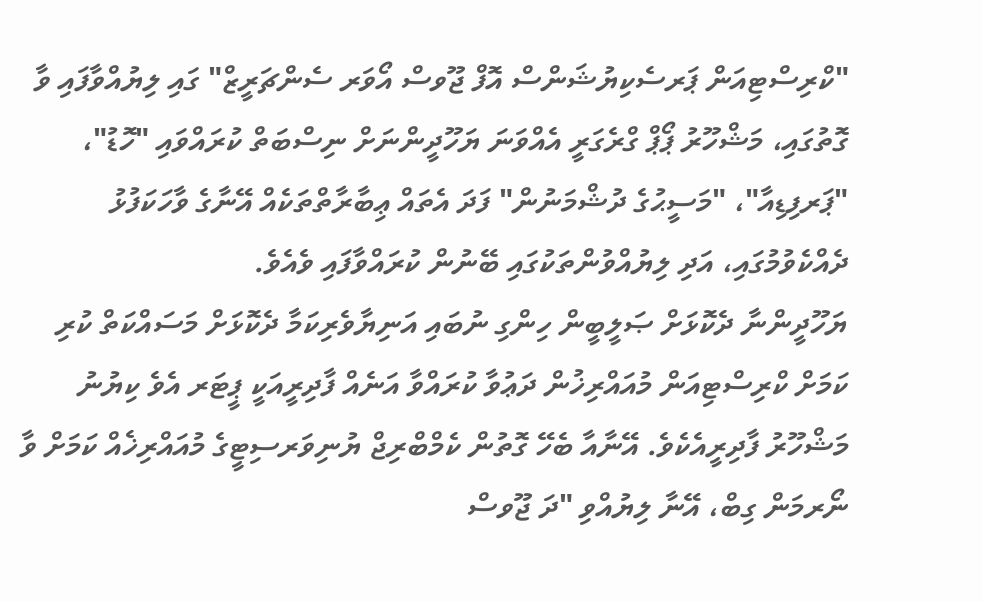"ކްރިސްޓިއަން ޕަރސެކިޔުޝަންސް އޮފް ޖޫވސް އޯވަރ ސެންޗަރީޒް" ގައި ލިޔުއްވާފައި ވާ ގޮތުގައި، މަޝްހޫރު ޕޯޕް ގްރެގަރީ އެއްވަނަ ޔަހޫދީންނަށް ނިސްބަތް ކުރައްވައި "ހޮޑު"، "ޕަރފިޑިއާ"، "މަސީޙުގެ ދުޝްމަނުން" ފަދަ އެތައް ޢިބާރާތްތަކެއް އޭނާގެ ވާހަކަފުޅު ދެއްކެވުމުގައި، އަދި ލިޔުއްވުންތަކުގައި ބޭނުން ކުރައްވާފައި ވެއެވެ.
ޔަހޫދީންނާ ދެކޮޅަށް ޞަލީބީން ހިންގި ނުބައި އަނިޔާވެރިކަމާ ދެކޮޅަށް މަސައްކަތް ކުރި ކަމަށް ކްރިސްޓިއަން މުއައްރިޚުން ދަޢުވާ ކުރައްވާ އަނެއް ފާދިރީއަކީ ޕީޓަރ އެވެ ކިޔުނު މަޝްހޫރު ފާދިރީއެކެވެ. އޭނާއާ ބެހޭ ގޮތުން ކެމްބްރިޖް ޔުނިވަރސިޓީގެ މުއައްރިޚެއް ކަމަށް ވާ ނޯރމަން ގިބް، އޭނާ ލިޔުއްވި "ދަ ޖޫވސް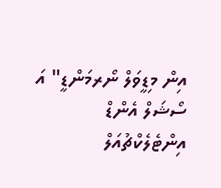އިން މިޑީވަލް ނޯރމަންޑީ" އަ ސޯޝަލް އެންޑް އިންޓެލެކްޗުއަލް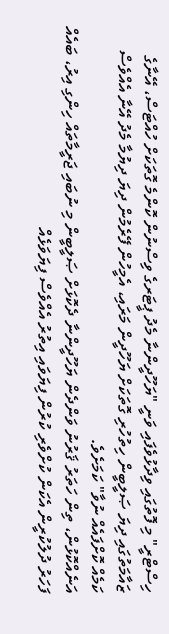ހިސްޓްރީ" މި ފޮތުގައި ވިދާޅުވެފައި ވަނީ "ޔަހޫދީންނާ މެދު ޕީޓަރގެ ވިސްނުން ކޮންމެ ގޮތަކަށް ހުއްޓަސް، އޭނާގެ ޒައާމަތުގައި ދިޔަ ޞަލީބީން ހިތުހުރި ގޮތަކަށް ޔަހޫދީން މަރައި، އެމީހުން ފޭރެމުން ދިޔަ ދިޔުމާ މެދު އޭނާ އެއްވެސް ކަމެއް ކޮށްފައެއް ނުވާ" ކަމަށެވެ.
އަނެއްކޮޅުން، ތިން ހަތަރު ޤަރުނު ވަންދެން ޔަހޫދީންނާ ދެކޮޅަށް ޞަލީބީން މި ނުބައި ޖަރީމާތައް ހިންގި އިރު، ބައެއް ފަހަރު ދުލުކުރީން އެކަން ކުށްވެރި ކުރުން ފިޔަވައި އިތުރު އެއްވެސް ފިޔަވަޅެއް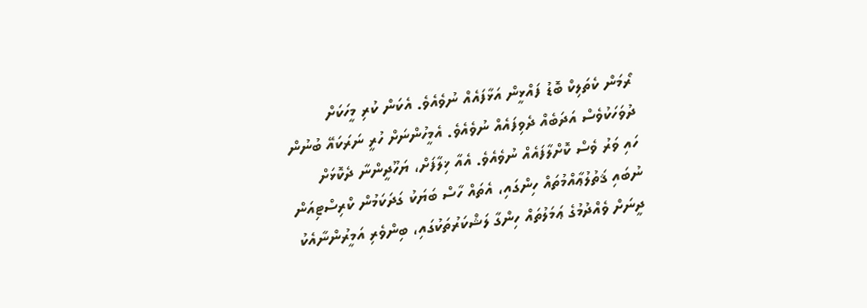ރޯމަން ކެތަލިކް ބޮޑު ފައްޅީން އަޅާފައެއް ނުވެއެވެ. އެކަން ކުރި މީހަކަށް ދުވަހަކުވެސް އަދަބެއް ދެވިފައެއް ނުވެއެވެ. އެމީހުންނަށް ހުރީ ނަރަކައޭ ބުނުން ހައި ވަރު ވެސް ކޮށްލާފައެއް ނުވެއެވެ. އެއާ ޚިލާފަށް، ޔަހޫދީންނާ ދެކޮޅަށް ނުބައި ޤަތުލުޢާއްމުތައް ހިންގައި، އެތައް ހާސް ބަޔަކު ގަދަކަމުން ކްރިސްޓިއަން ދީނަށް ވެއްދުމުގެ ޢަމަލުތައް ހިންގާ ލަޝްކަރުތަކުގައި، ބިންވެރި އަމީރުންނާއެކު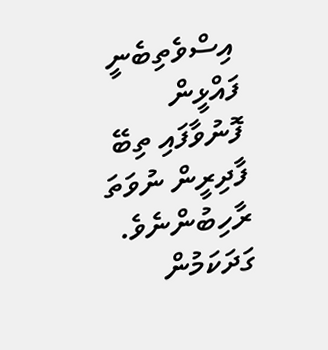އިސްވެތިބެނީ ފައްޅީން ފޮނުވާފައި ތިބޭ ފާދިރީން ނުވަތަ ރާހިބުންނެވެ. ގަދަކަމުން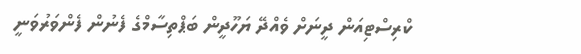ކްރިސްޓިއަން ދީނަށް ވެއްދޭ ޔަހޫދީން ބަޕްތިސާމްގެ ފެނުން ފެންވަރުވަނީ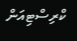ކްރިސްޓިއަން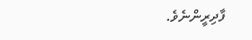ފާދިރީންނެވެ.